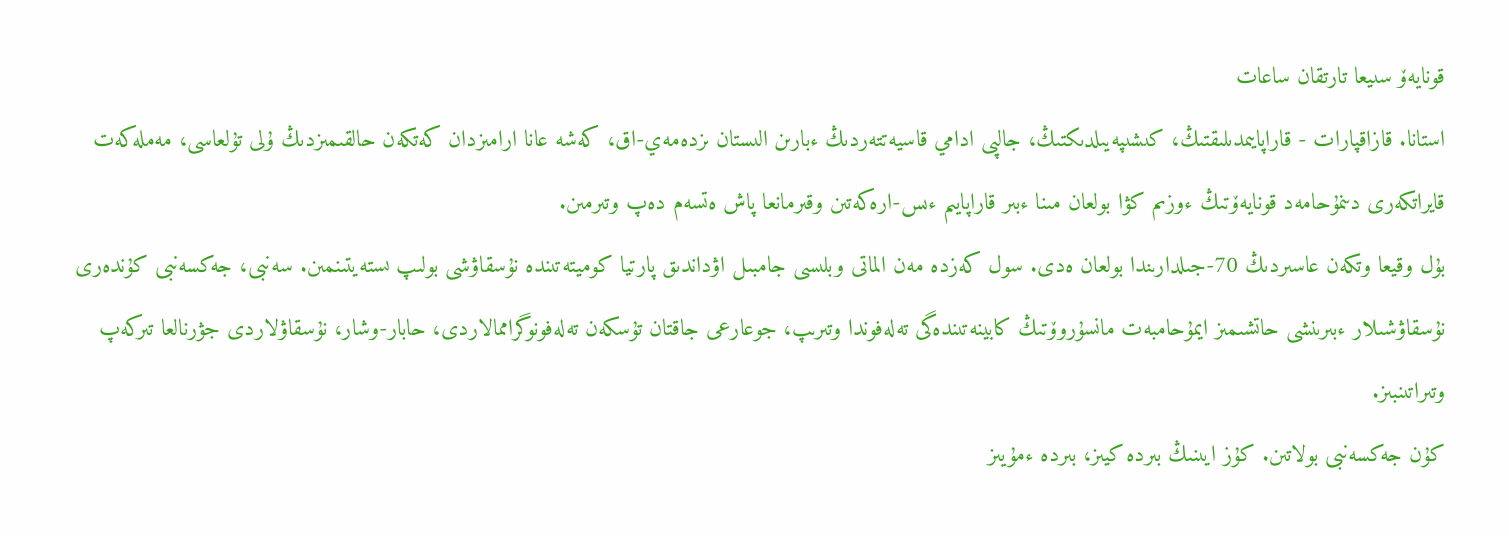قونايەۆ سىيعا تارتقان ساعات
استانا. قازاقپارات - قاراپايىمدىلىقتىڭ، كىشىپەيىلدىكتىڭ، جالپى ادامي قاسيەتتەردىڭ ءبارىن الىستان ىزدەمەي-اق، كەشە عانا ارامىزدان كەتكەن حالقىمىزدىڭ ۇلى تۇلعاسى، مەملەكەت قايراتكەرى دىنمۇحامەد قونايەۆتىڭ ءوزىم كۋا بولعان مىنا ءبىر قاراپايىم ءىس-ارەكەتىن وقىرمانعا پاش ەتسەم دەپ وتىرمىن.
بۇل وقيعا وتكەن عاسىردىڭ 70-جىلدارىندا بولعان ەدى. سول كەزدە مەن الماتى وبلىسى جامبىل اۋداندىق پارتيا كوميتەتىندە نۇسقاۋشى بولىپ ىستەيتىنمىن. سەنبى، جەكسەنبى كۇندەرى نۇسقاۋشىلار ءبىرىنشى حاتشىمىز ايمۇحامبەت مانسۇروۆتىڭ كابينەتىندەگى تەلەفوندا وتىرىپ، جوعارعى جاقتان تۇسكەن تەلەفونوگراممالاردى، حابار-وشار، نۇسقاۋلاردى جۋرنالعا تىركەپ وتىراتىنبىز.
كۇن جەكسەنبى بولاتىن. كۇز ايىنىڭ بىردە كيىز، بىردە ءمۇيىز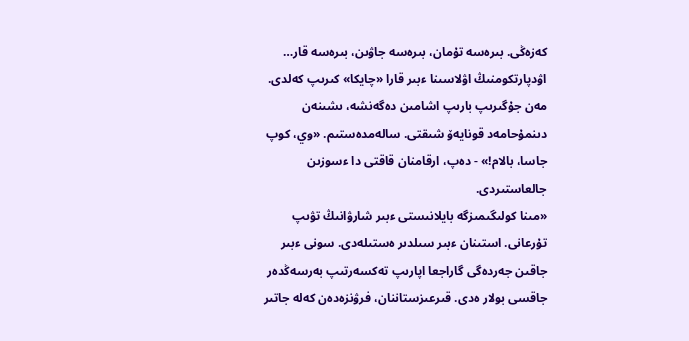كەزەڭى. بىرەسە تۇمان، بىرەسە جاۋىن، بىرەسە قار… اۋدپارتكومنىڭ اۋلاسىنا ءبىر قارا «چايكا» كىرىپ كەلدى. مەن جۇگىرىپ بارىپ اشامىن دەگەنشە، ىشىنەن دىنمۇحامەد قونايەۆ شىقتى. سالەمدەستىم. «وي، كوپ جاسا، بالام!» - دەپ، ارقامنان قاقتى دا ءسوزىن جالعاستىردى.
«مىنا كولىگىمىزگە بايلانىستى ءبىر شارۋانىڭ تۋىپ تۇرعانى. استىنان ءبىر سىلدىر ەستىلەدى. سونى ءبىر جاقىن جەردەگى گاراجعا اپارىپ تەكسەرتىپ بەرسەڭدەر جاقسى بولار ەدى. قىرعىزستاننان، فرۋنزەدەن كەلە جاتىر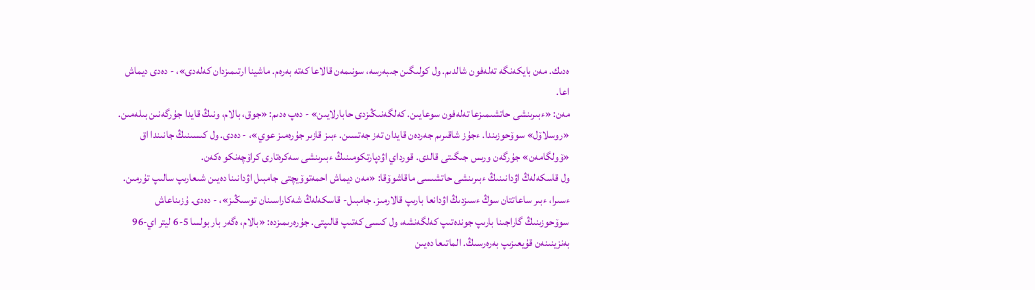ەدىك. مەن بايكەنگە تەلەفون شالدىم. ول كولىگىن جىبەرسە، سونىمەن قالاعا كەتە بەرەم. ماشينا ارتىمىزدان كەلەدى»، - دەدى ديماش اعا.
مەن: «ءبىرىنشى حاتشىمىزعا تەلەفون سوعايىن. كەلگەنىڭىزدى حابارلايىن» - دەپ ەدىم: «جوق، بالام، ونىڭ قايدا جۇرگەنىن بىلەمىن. «روسلاۆل» سوۆحوزىندا. ءجۇز شاقىرىم جەردەن قايدان تەز جەتسىن. ءبىز قازىر جۇرەمىز عوي»، - دەدى. ول كىسىنىڭ جانىندا اق «ۆولگامەن» جۇرگەن ورىس جىگىتى قالدى. قورداي اۋدپارتكومىنىڭ ءبىرىنشى سەكرەتارى كراۆچەنكو ەكەن.
ول قاسكەلەڭ اۋدانىنىڭ ءبىرىنشى حاتشىسى ماقاشوۆقا: «مەن ديماش احمەتوۆيچتى جامبىل اۋدانىنا دەيىن شىعارىپ سالىپ تۇرمىن. ءسىرا، ءبىر ساعاتتان سوڭ ءسىزدىڭ اۋدانعا بارىپ قالارمىز. جامبىل- قاسكەلەڭ شەكاراسىنان توسىڭىز»، - دەدى. ۇزىناعاش سوۆحوزىنىڭ گاراجىنا بارىپ جوندەتىپ كەلگەنشە، ول كىسى كەتىپ قالىپتى. جۇرەرىمىزدە: «بالام، ەگەر بار بولسا 5-6 ليتر اي-96 بەنزينىنەن قۇيعىزىپ بەرەرسىڭ. الماتىعا دەيىن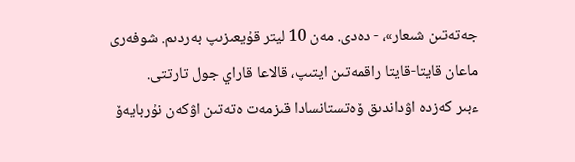جەتەتىن شىعار»، - دەدى. مەن 10 ليتر قۇيعىزىپ بەردىم. شوفەرى ماعان قايتا-قايتا راقمەتىن ايتىپ، قالاعا قاراي جول تارتتى.
ءبىر كەزدە اۋداندىق ۆەتستانسادا قىزمەت ەتەتىن اۋكەن نۇربايەۆ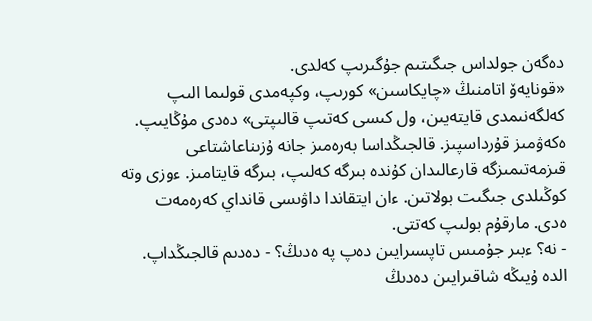دەگەن جولداس جىگىتىم جۇگىرىپ كەلدى.
«قونايەۆ اتامنىڭ «چايكاسىن» كورىپ، وكپەمدى قولىما الىپ كەلگەنىمدى قايتەيىن، ول كىسى كەتىپ قالىپتى» دەدى مۇڭايىپ. ەكەۋمىز قۇرداسپىز. قالجىڭداسا بەرەمىز جانە ۇزىناعاشتاعى قىزمەتىمىزگە قارعالىدان كۇندە بىرگە كەلىپ، بىرگە قايتامىز. ءوزى وتە كوڭىلدى جىگىت بولاتىن. ءان ايتقاندا داۋىسى قانداي كەرەمەت ەدى. مارقۇم بولىپ كەتتى.
- نە؟ ءبىر جۇمىس تاپسىرايىن دەپ پە ەدىڭ؟ - دەدىم قالجىڭداپ. الدە ۇيىڭە شاقىرايىن دەدىڭ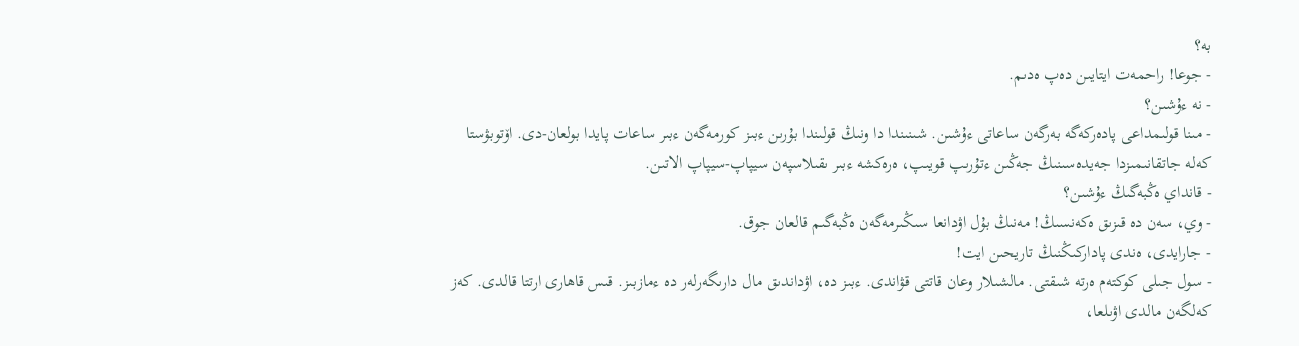بە؟
- جوعا! راحمەت ايتايىن دەپ ەدىم.
- نە ءۇشىن؟
- مىنا قولىمداعى پادەركەگە بەرگەن ساعاتى ءۇشىن. شىنىندا دا ونىڭ قولىندا بۇرىن ءبىز كورمەگەن ءبىر ساعات پايدا بولعان-دى. اۆتوبۋستا كەلە جاتقانىمىزدا جەيدەسىنىڭ جەڭىن ءتۇرىپ قويىپ، ەرەكشە ءبىر ىقىلاسپەن سيپاپ-سيپاپ الاتىن.
- قانداي ەڭبەگىڭ ءۇشىن؟
- وي، سەن دە قىزىق ەكەنسىڭ! مەنىڭ بۇل اۋدانعا سىڭىرمەگەن ەڭبەگىم قالعان جوق.
- جارايدى، ەندى پاداركىڭنىڭ تاريحىن ايت!
- سول جىلى كوكتەم ەرتە شىقتى. مالشىلار وعان قاتتى قۋاندى. ءبىز دە، اۋداندىق مال دارىگەرلەر دە ءمازبىز. قىس قاھارى ارتتا قالدى. كەز كەلگەن مالدى اۋىلعا،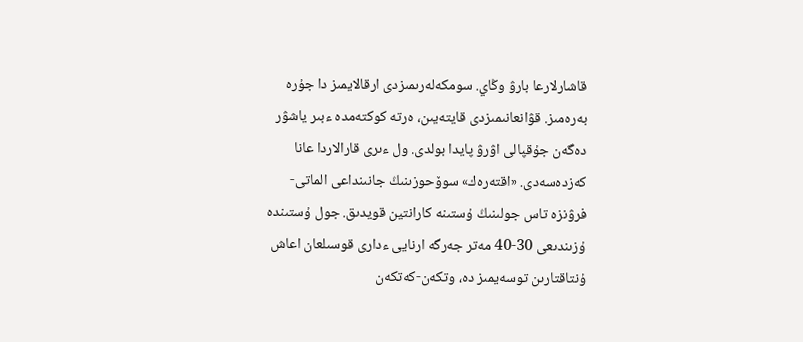قاشارلارعا بارۋ وڭاي. سومكەلەرىمىزدى ارقالايمىز دا جۇرە بەرەمىز. قۋانعانىمىزدى قايتەيىن، ەرتە كوكتەمدە ءبىر ياشۋر دەگەن جۇقپالى اۋرۋ پايدا بولدى. ول ءىرى قارالاردا عانا كەزدەسەدى. «اقتەرەك» سوۆحوزىنىڭ جانىنداعى الماتى- فرۋنزە تاس جولىنىڭ ۇستىنە كارانتين قويدىق. جول ۇستىندە ۇزىندىعى 30-40 مەتر جەرگە ارنايى ءدارى قوسىلعان اعاش ۇنتاقتارىن توسەيمىز دە، وتكەن-كەتكەن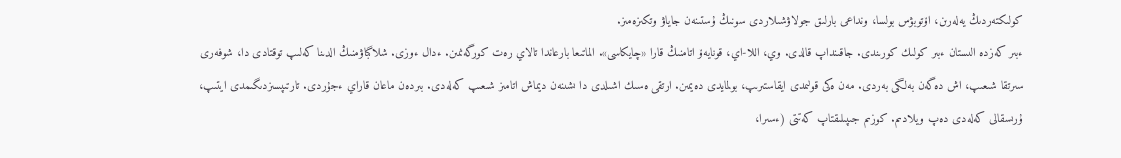كولىكتەردىڭ يەلەرىن، اۆتوبۋس بولسا، ونداعى بارلىق جولاۋشىلاردى سونىڭ ۇستىنەن جاياۋ وتكىزەمىز.
ءبىر كەزدە الىستان ءبىر كولىك كورىندى. جاقىنداپ قالدى. وي، اللا-اي، قونايەۆ اتامنىڭ قارا «چايكاسى». الماتىعا بارعاندا تالاي رەت كورگەنمىن. ءدال ءوزى. شلاگباۋمنىڭ الدىنا كەلىپ توقتادى دا، شوفەرى سىرتقا شىعىپ، اش دەگەن بەلگى بەردى. مەن ەكى قولىمدى ايقاستىرىپ، بولمايدى دەيمىن. ارتقى ەسىك اشىلدى دا ىشىنەن ديماش اتامىز شىعىپ كەلەدى. بىردەن ماعان قاراي ءجۇردى. تارتىپسىزدىگىمدى ايتىپ، ۇرىسقالى كەلەدى دەپ ويلادىم. كوزىم جىپىلىقتاپ كەتتى (ءسىرا،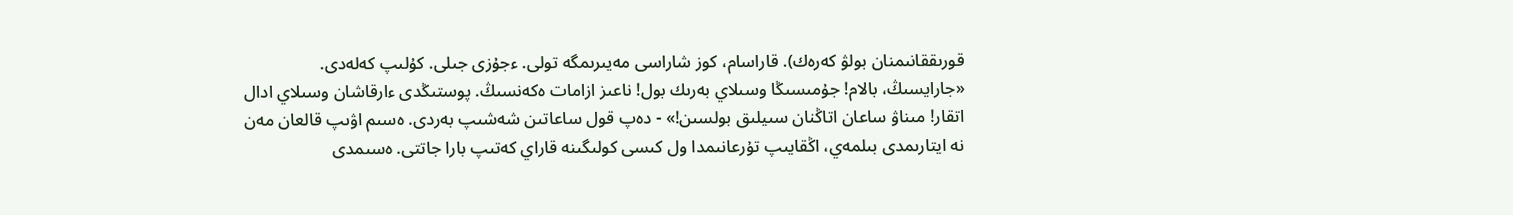قورىققانىمنان بولۋ كەرەك). قاراسام، كوز شاراسى مەيىرىمگە تولى. ءجۇزى جىلى. كۇلىپ كەلەدى.
«جارايسىڭ، بالام! جۇمىسىڭا وسىلاي بەرىك بول! ناعىز ازامات ەكەنسىڭ. پوستىڭدى ءارقاشان وسىلاي ادال اتقار! مىناۋ ساعان اتاڭنان سىيلىق بولسىن!» - دەپ قول ساعاتىن شەشىپ بەردى. ەسىم اۋىپ قالعان مەن نە ايتارىمدى بىلمەي، اڭقايىپ تۇرعانىمدا ول كىسى كولىگىنە قاراي كەتىپ بارا جاتتى. ەسىمدى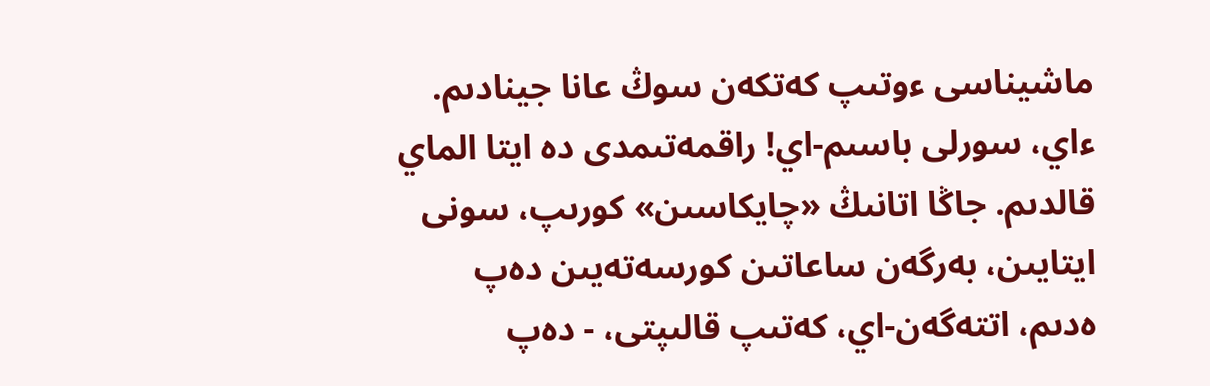ماشيناسى ءوتىپ كەتكەن سوڭ عانا جينادىم. ءاي، سورلى باسىم-اي! راقمەتىمدى دە ايتا الماي قالدىم. جاڭا اتانىڭ «چايكاسىن» كورىپ، سونى ايتايىن، بەرگەن ساعاتىن كورسەتەيىن دەپ ەدىم، اتتەگەن-اي، كەتىپ قالىپتى، - دەپ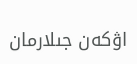اۋكەن جىلارمان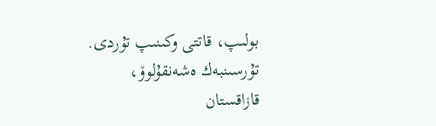بولىپ، قاتتى وكىنىپ تۇردى.
تۇرسىنبەك ەشەنقۇلوۆ،
قازاقستان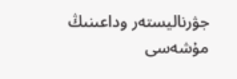جۋرناليستەر وداعىنىڭ مۇشەسى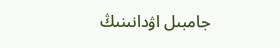جامبىل اۋدانىنىڭ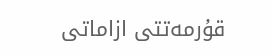قۇرمەتتى ازاماتى